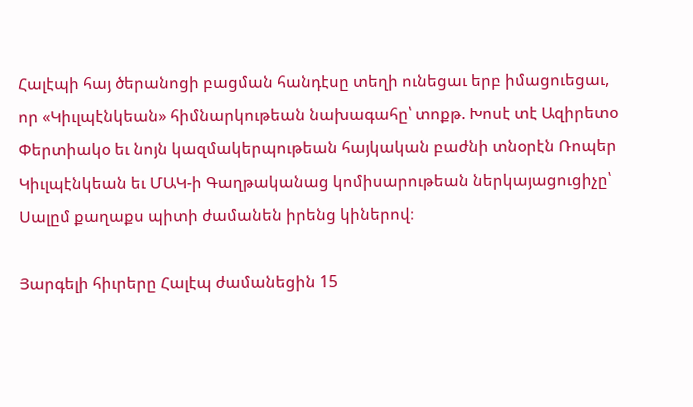Հալէպի հայ ծերանոցի բացման հանդէսը տեղի ունեցաւ երբ իմացուեցաւ, որ «Կիւլպէնկեան» հիմնարկութեան նախագահը՝ տոքթ. Խոսէ տէ Ազիրետօ Փերտիակօ եւ նոյն կազմակերպութեան հայկական բաժնի տնօրէն Ռոպեր Կիւլպէնկեան եւ ՄԱԿ-ի Գաղթականաց կոմիսարութեան ներկայացուցիչը՝ Սալըմ քաղաքս պիտի ժամանեն իրենց կիներով։

Յարգելի հիւրերը Հալէպ ժամանեցին 15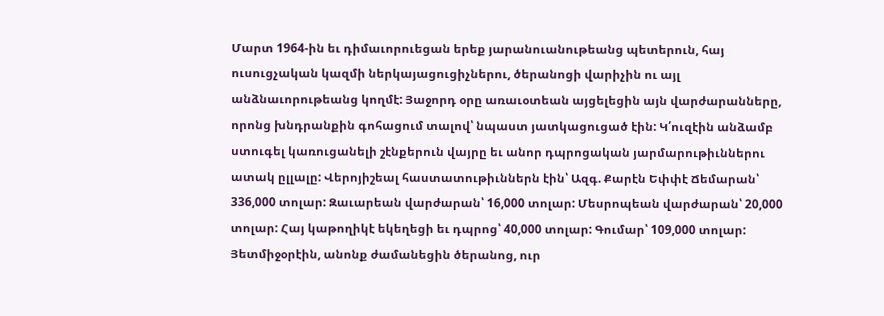Մարտ 1964-ին եւ դիմաւորուեցան երեք յարանուանութեանց պետերուն, հայ ուսուցչական կազմի ներկայացուցիչներու, ծերանոցի վարիչին ու այլ անձնաւորութեանց կողմէ: Յաջորդ օրը առաւօտեան այցելեցին այն վարժարանները, որոնց խնդրանքին գոհացում տալով՝ նպաստ յատկացուցած էին: Կ՛ուզէին անձամբ ստուգել կառուցանելի շէնքերուն վայրը եւ անոր դպրոցական յարմարութիւններու ատակ ըլլալը: Վերոյիշեալ հաստատութիւններն էին՝ Ազգ. Քարէն Եփփէ Ճեմարան՝ 336,000 տոլար: Զաւարեան վարժարան՝ 16,000 տոլար: Մեսրոպեան վարժարան՝ 20,000 տոլար: Հայ կաթողիկէ եկեղեցի եւ դպրոց՝ 40,000 տոլար: Գումար՝ 109,000 տոլար: Յետմիջօրէին, անոնք ժամանեցին ծերանոց, ուր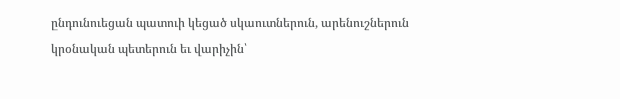ընդունուեցան պատուի կեցած սկաուտներուն, արենուշներուն կրօնական պետերուն եւ վարիչին՝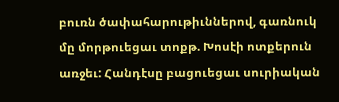բուռն ծափահարութիւններով, գառնուկ մը մորթուեցաւ տոքթ. Խոսէի ոտքերուն առջեւ: Հանդէսը բացուեցաւ սուրիական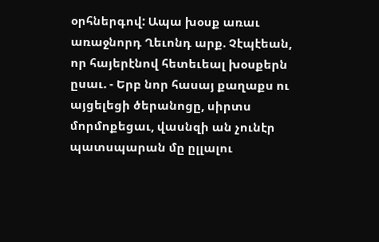օրհներգով: Ապա խօսք առաւ առաջնորդ Ղեւոնդ արք. Չէպէեան, որ հայերէնով հետեւեալ խօսքերն ըսաւ. - Երբ նոր հասայ քաղաքս ու այցելեցի ծերանոցը, սիրտս մորմոքեցաւ, վասնզի ան չունէր պատսպարան մը ըլլալու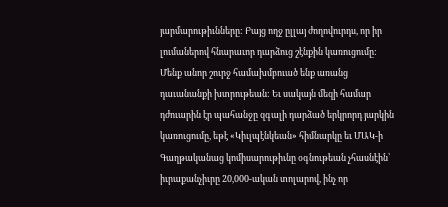յարմարութիւնները: Բայց ողջ ըլլայ ժողովուրդս, որ իր լումաներով հնարաւոր դարձուց շէնքին կառուցումը: Մենք անոր շուրջ համախմբուած ենք առանց դաւանանքի խտրութեան: Եւ սակայն մեզի համար դժուարին էր պահանջը զգալի դարձած երկրորդ յարկին կառուցումը, եթէ «Կիւլպէնկեան» հիմնարկը եւ ՄԱԿ-ի Գաղթականաց կոմիսարութիւնը օգնութեան չհասնէին՝ իւրաքանչիւրը 20,000-ական տոլարով, ինչ որ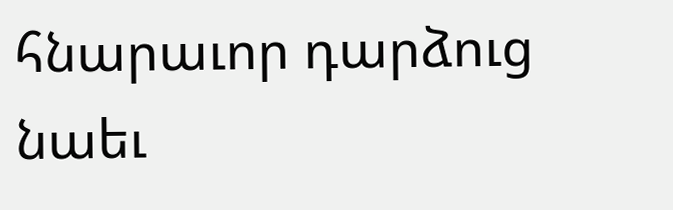հնարաւոր դարձուց նաեւ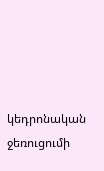կեդրոնական ջեռուցումի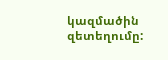կազմածին զետեղումը: